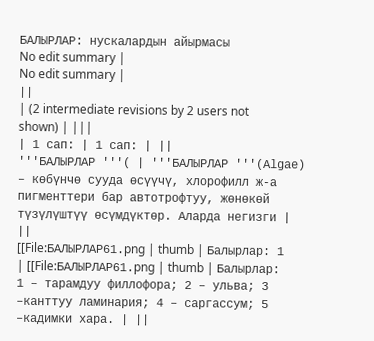БАЛЫРЛАР: нускалардын айырмасы
No edit summary |
No edit summary |
||
| (2 intermediate revisions by 2 users not shown) | |||
| 1 сап: | 1 сап: | ||
'''БАЛЫРЛАР '''( | '''БАЛЫРЛАР '''(Аlgае) – көбүнчө сууда өсүүчү, хлорофилл ж-а пигменттери бар автотрофтуу, жөнөкөй түзүлүштүү өсүмдүктөр. Аларда негизги | ||
[[File:БАЛЫРЛАР61.png | thumb | Балырлар: 1 | [[File:БАЛЫРЛАР61.png | thumb | Балырлар: 1 – тарамдуу филлофора; 2 – ульва; 3 –канттуу ламинария; 4 – саргассум; 5 –кадимки хара. | ||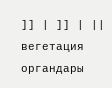]] | ]] | ||
вегетация органдары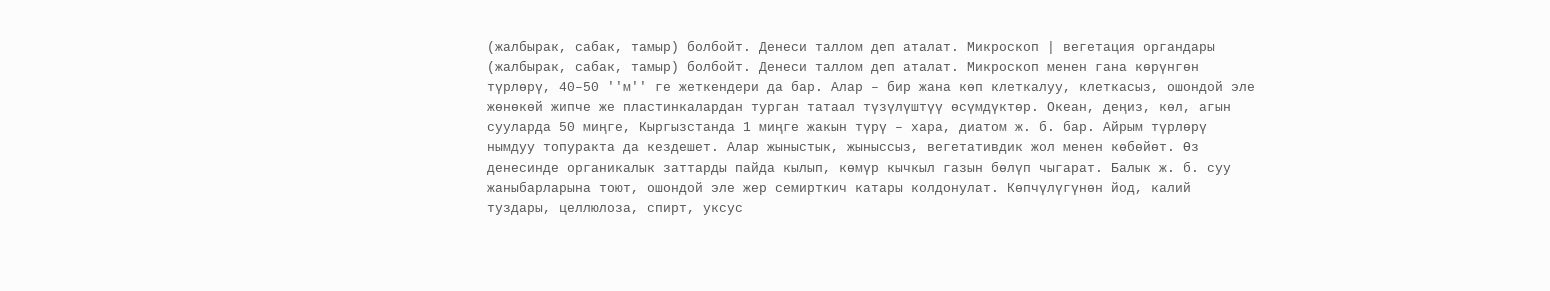(жалбырак, сабак, тамыр) болбойт. Денеси таллом деп аталат. Микроскоп | вегетация органдары (жалбырак, сабак, тамыр) болбойт. Денеси таллом деп аталат. Микроскоп менен гана көрүнгөн түрлөрү, 40–50 ''м'' ге жеткендери да бар. Алар – бир жана көп клеткалуу, клеткасыз, ошондой эле жөнөкөй жипче же пластинкалардан турган татаал түзүлүштүү өсүмдүктөр. Океан, деңиз, көл, агын сууларда 50 миңге, Кыргызстанда 1 миңге жакын түрү – хара, диатом ж. б. бар. Айрым түрлөрү нымдуу топуракта да кездешет. Алар жыныстык, жыныссыз, вегетативдик жол менен көбөйөт. Өз денесинде органикалык заттарды пайда кылып, көмүр кычкыл газын бөлүп чыгарат. Балык ж. б. суу жаныбарларына тоют, ошондой эле жер семирткич катары колдонулат. Көпчүлүгүнөн йод, калий туздары, целлюлоза, спирт, уксус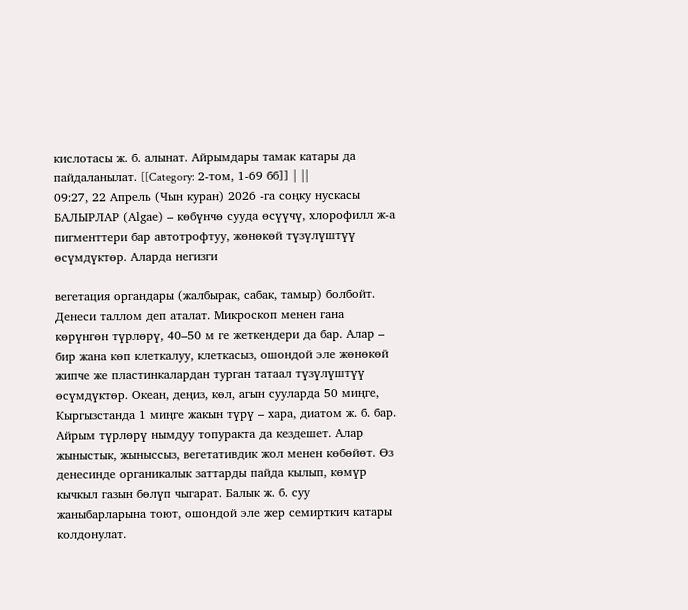кислотасы ж. б. алынат. Айрымдары тамак катары да пайдаланылат. [[Category: 2-том, 1-69 бб]] | ||
09:27, 22 Апрель (Чын куран) 2026 -га соңку нускасы
БАЛЫРЛАР (Аlgае) – көбүнчө сууда өсүүчү, хлорофилл ж-а пигменттери бар автотрофтуу, жөнөкөй түзүлүштүү өсүмдүктөр. Аларда негизги

вегетация органдары (жалбырак, сабак, тамыр) болбойт. Денеси таллом деп аталат. Микроскоп менен гана көрүнгөн түрлөрү, 40–50 м ге жеткендери да бар. Алар – бир жана көп клеткалуу, клеткасыз, ошондой эле жөнөкөй жипче же пластинкалардан турган татаал түзүлүштүү өсүмдүктөр. Океан, деңиз, көл, агын сууларда 50 миңге, Кыргызстанда 1 миңге жакын түрү – хара, диатом ж. б. бар. Айрым түрлөрү нымдуу топуракта да кездешет. Алар жыныстык, жыныссыз, вегетативдик жол менен көбөйөт. Өз денесинде органикалык заттарды пайда кылып, көмүр кычкыл газын бөлүп чыгарат. Балык ж. б. суу жаныбарларына тоют, ошондой эле жер семирткич катары колдонулат.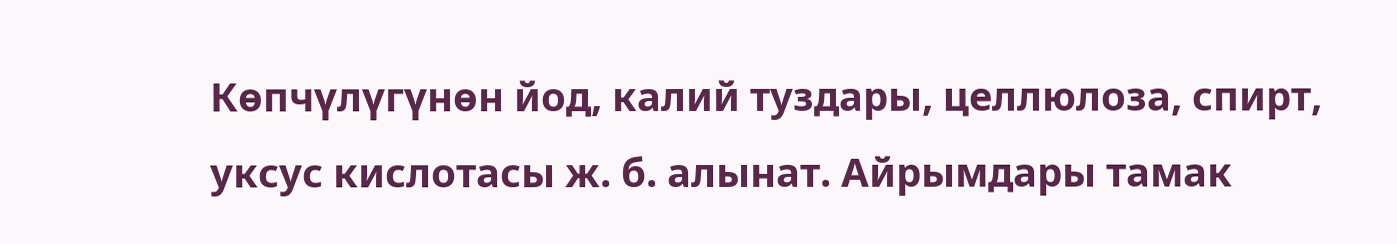Көпчүлүгүнөн йод, калий туздары, целлюлоза, спирт, уксус кислотасы ж. б. алынат. Айрымдары тамак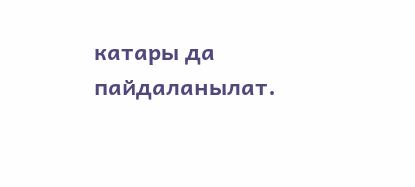катары да пайдаланылат.